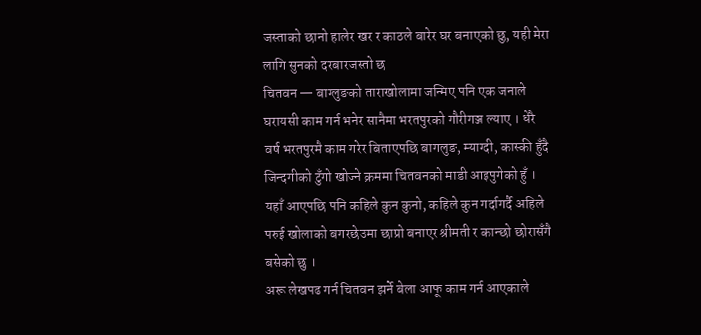जस्ताको छानो हालेर खर र काठले बारेर घर बनाएको छु, यही मेरा लागि सुनको दरबारजस्तो छ
चितवन — बाग्लुङको ताराखोलामा जन्मिए पनि एक जनाले घरायसी काम गर्न भनेर सानैमा भरतपुरको गौरीगञ्ज ल्याए । धेरै वर्ष भरतपुरमै काम गरेर बिताएपछि बागलुङ, म्याग्दी, कास्की हुँदै जिन्दगीको टुँगो खोज्ने क्रममा चितवनको माडी आइपुगेको हुँ । यहाँ आएपछि पनि कहिले कुन कुनो, कहिले कुन गर्दागर्दै अहिले परुई खोलाको बगरछेउमा छाप्रो बनाएर श्रीमती र कान्छो छोरासँगै बसेको छु ।
अरू लेखपढ गर्न चितवन झर्ने बेला आफू काम गर्न आएकाले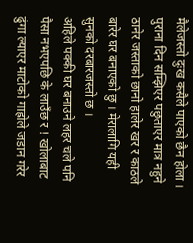मैलेजस्तो दुःख कसैले पाएको छैन होला । पुराना दिन सम्झिएर पछुताएर मात्र नहुने ठानेर जस्ताको छानो हालेर खर र काठले बारेर घर बनाएको छु । मेरालागि यही सुनको दरबारजस्तो छ ।
अहिले पक्की घर बनाउने लहर चले पनि पैसा नभएपछि के लाउँछ र ! खोलाबाट ढुंगा ल्याएर माटोको गाह्रोले जडान गरेर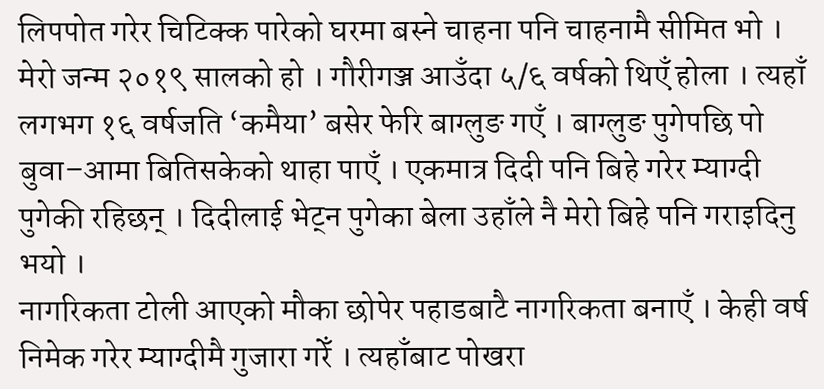लिपपोत गरेर चिटिक्क पारेको घरमा बस्ने चाहना पनि चाहनामै सीमित भो ।
मेरो जन्म २०१९ सालको हो । गौरीगञ्ज आउँदा ५/६ वर्षको थिएँ होला । त्यहाँ लगभग १६ वर्षजति ‘कमैया’ बसेर फेरि बाग्लुङ गएँ । बाग्लुङ पुगेपछि पो बुवा–आमा बितिसकेको थाहा पाएँ । एकमात्र दिदी पनि बिहे गरेर म्याग्दी पुगेकी रहिछन् । दिदीलाई भेट्न पुगेका बेला उहाँले नै मेरो बिहे पनि गराइदिनु भयो ।
नागरिकता टोली आएको मौका छोपेर पहाडबाटै नागरिकता बनाएँ । केही वर्ष निमेक गरेर म्याग्दीमै गुजारा गरेँ । त्यहाँबाट पोखरा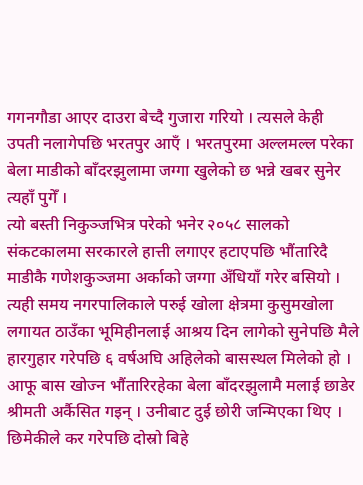गगनगौडा आएर दाउरा बेच्दै गुजारा गरियो । त्यसले केही उपती नलागेपछि भरतपुर आएँ । भरतपुरमा अल्लमल्ल परेका बेला माडीको बाँदरझुलामा जग्गा खुलेको छ भन्ने खबर सुनेर त्यहाँ पुगेँ ।
त्यो बस्ती निकुञ्जभित्र परेको भनेर २०५८ सालको संकटकालमा सरकारले हात्ती लगाएर हटाएपछि भौंतारिदै माडीकै गणेशकुञ्जमा अर्काको जग्गा अँधियाँ गरेर बसियो । त्यही समय नगरपालिकाले परुई खोला क्षेत्रमा कुसुमखोला लगायत ठाउँका भूमिहीनलाई आश्रय दिन लागेको सुनेपछि मैले हारगुहार गरेपछि ६ वर्षअघि अहिलेको बासस्थल मिलेको हो । आफू बास खोज्न भौंतारिरहेका बेला बाँदरझुलामै मलाई छाडेर श्रीमती अर्कैसित गइन् । उनीबाट दुई छोरी जन्मिएका थिए ।
छिमेकीले कर गरेपछि दोस्रो बिहे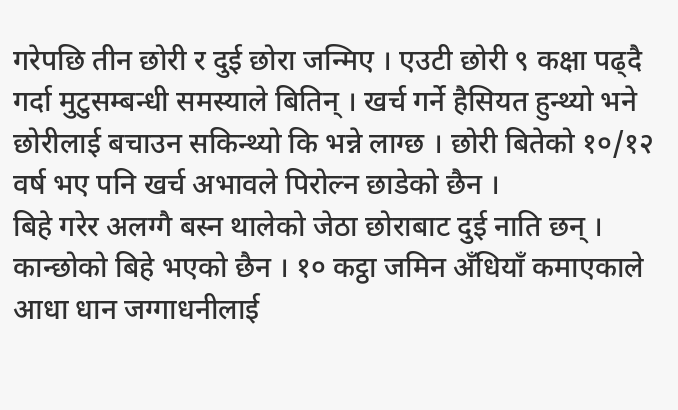गरेपछि तीन छोरी र दुई छोरा जन्मिए । एउटी छोरी ९ कक्षा पढ्दै गर्दा मुटुसम्बन्धी समस्याले बितिन् । खर्च गर्ने हैसियत हुन्थ्यो भने छोरीलाई बचाउन सकिन्थ्यो कि भन्ने लाग्छ । छोरी बितेको १०/१२ वर्ष भए पनि खर्च अभावले पिरोल्न छाडेको छैन ।
बिहे गरेर अलग्गै बस्न थालेको जेठा छोराबाट दुई नाति छन् । कान्छोको बिहे भएको छैन । १० कट्ठा जमिन अँधियाँ कमाएकाले आधा धान जग्गाधनीलाई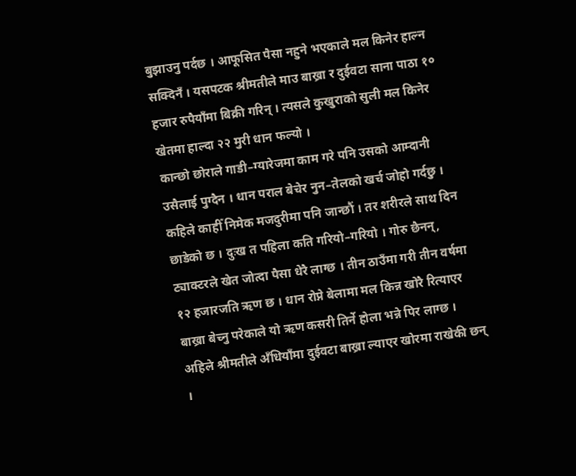बुझाउनु पर्दछ । आफूसित पैसा नहुने भएकाले मल किनेर हाल्न सक्दिनँ । यसपटक श्रीमतीले माउ बाख्रा र दुईवटा साना पाठा १० हजार रुपैयाँमा बिक्री गरिन् । त्यसले कुखुराको सुली मल किनेर खेतमा हाल्दा २२ मुरी धान फल्यो ।
कान्छो छोराले गाडी–ग्यारेजमा काम गरे पनि उसको आम्दानी उसैलाई पुग्दैन । धान पराल बेचेर नुन–तेलको खर्च जोहो गर्दछु । कहिले काहीँ निमेक मजदुरीमा पनि जान्छौं । तर शरीरले साथ दिन छाडेको छ । दुःख त पहिला कति गरियो–गरियो । गोरु छैनन्, ट्याक्टरले खेत जोत्दा पैसा धेरै लाग्छ । तीन ठाउँमा गरी तीन वर्षमा १२ हजारजति ऋण छ । धान रोप्ने बेलामा मल किन्न खोरै रित्याएर बाख्रा बेच्नु परेकाले यो ऋण कसरी तिर्ने होला भन्ने पिर लाग्छ । अहिले श्रीमतीले अँधियाँमा दुईवटा बाख्रा ल्याएर खोरमा राखेकी छन् ।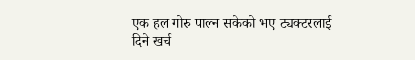एक हल गोरु पाल्न सकेको भए ट्यक्टरलाई दिने खर्च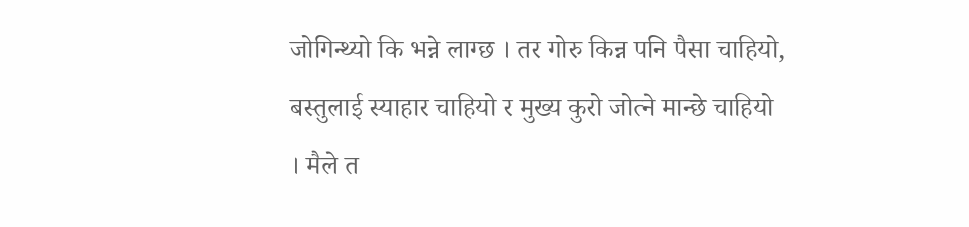जोगिन्थ्यो कि भन्ने लाग्छ । तर गोरु किन्न पनि पैसा चाहियो, बस्तुलाई स्याहार चाहियो र मुख्य कुरो जोत्ने मान्छे चाहियो । मैले त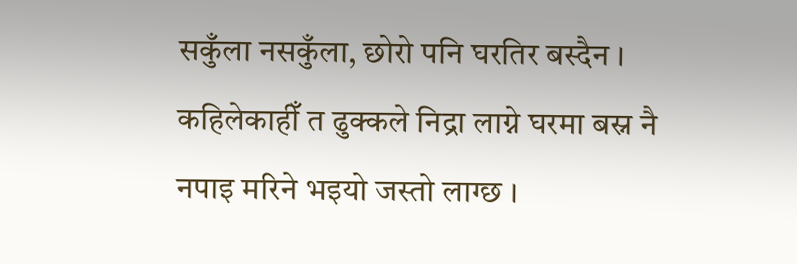सकुँला नसकुँला, छोरो पनि घरतिर बस्दैन । कहिलेकाहीँ त ढुक्कले निद्रा लाग्ने घरमा बस्न नै नपाइ मरिने भइयो जस्तो लाग्छ ।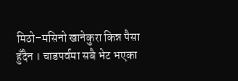मिठो–मसिनो खानेकुरा किन्न पैसा हुँदैन । चाडपर्वमा सबै भेट भएका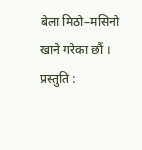बेला मिठो–मसिनो खाने गरेका छौं ।
प्रस्तुति :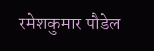रमेशकुमार पौडेल